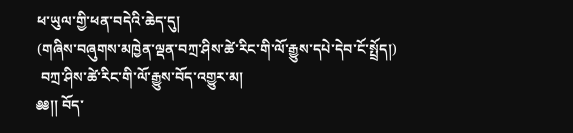ཕ་ཡུལ་གྱི་ཕན་བདེའི་ཆེད་དུ།
(གཞིས་བཞུགས་མཁྱེན་ལྡན་བཀྲ་ཤིས་ཚེ་རིང་གི་ལོ་རྒྱུས་དཔེ་དེབ་ངོ་སྤྲོད།)
 བཀྲ་ཤིས་ཚེ་རིང་གི་ལོ་རྒྱུས་བོད་འགྱུར་མ།
༅༅།། བོད་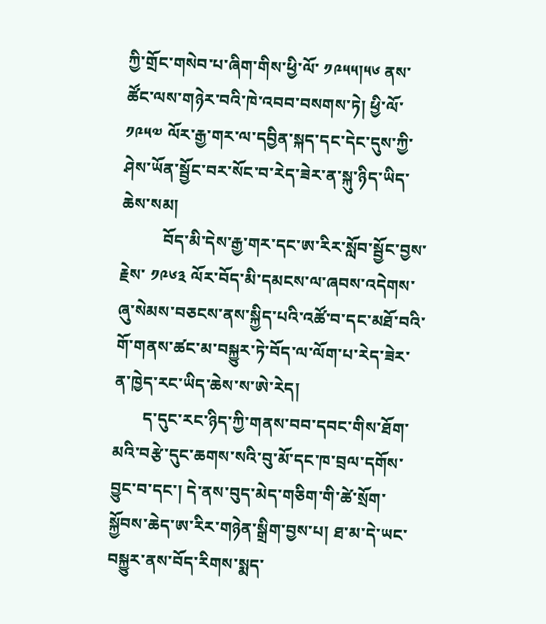ཀྱི་གྲོང་གསེབ་པ་ཞིག་གིས་ཕྱི་ལོ་ ༡༩༥༥།༥༦ ནས་ཚོང་ལས་གཉེར་བའི་ཁེ་འབབ་བསགས་ཏེ། ཕྱི་ལོ་ ༡༩༥༧ ལོར་རྒྱ་གར་ལ་དབྱིན་སྐད་དང་དེང་དུས་ཀྱི་ཤེས་ཡོན་སྦྱོང་བར་སོང་བ་རེད་ཟེར་ན་སྐུ་ཉིད་ཡིད་ཆེས་སམ།
          བོད་མི་དེས་རྒྱ་གར་དང་ཨ་རིར་སློབ་སྦྱོང་བྱས་རྗེས་ ༡༩༦༣ ལོར་བོད་མི་དམངས་ལ་ཞབས་འདེགས་ཞུ་སེམས་བཅངས་ནས་སྐྱིད་པའི་འཚོ་བ་དང་མཐོ་བའི་གོ་གནས་ཚང་མ་བསྐྱུར་ཏེ་བོད་ལ་ལོག་པ་རེད་ཟེར་ན་ཁྱེད་རང་ཡིད་ཆེས་ས་ཨེ་རེད།
       ད་དུང་རང་ཉིད་ཀྱི་གནས་བབ་དབང་གིས་ཐོག་མའི་བརྩེ་དུང་ཆགས་སའི་བུ་མོ་དང་ཁ་བྲལ་དགོས་བྱུང་བ་དང་། དེ་ནས་བུད་མེད་གཅིག་གི་ཚེ་སྲོག་སྐྱོབས་ཆེད་ཨ་རིར་གཉེན་སྒྲིག་བྱས་པ། ཐ་མ་དེ་ཡང་བསྐྱུར་ནས་བོད་རིགས་སྨད་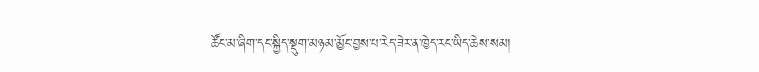ཚོང་མ་ཞིག་དང་སྐྱིད་སྡུག་མཉམ་མྱོང་བྱས་པ་རེད་ཟེར་ན་ཁྱེད་རང་ཡིད་ཆེས་སམ།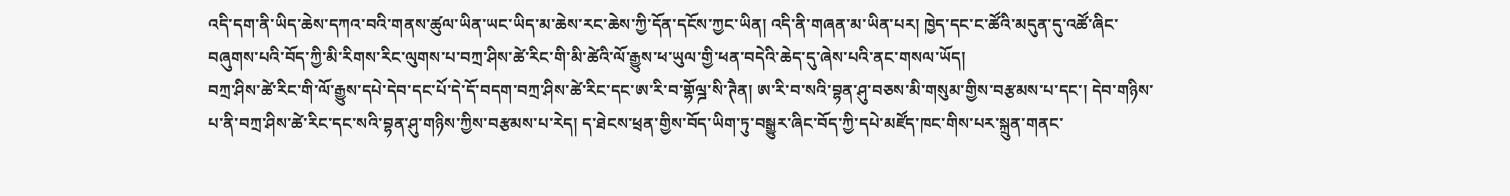འདི་དག་ནི་ཡིད་ཆེས་དཀའ་བའི་གནས་ཚུལ་ཡིན་ཡང་ཡིད་མ་ཆེས་རང་ཆེས་ཀྱི་དོན་དངོས་ཀྱང་ཡིན། འདི་ནི་གཞན་མ་ཡིན་པར། ཁྱེད་དང་ང་ཚོའི་མདུན་དུ་འཚོ་ཞིང་བཞུགས་པའི་བོད་ཀྱི་མི་རིགས་རིང་ལུགས་པ་བཀྲ་ཤིས་ཚེ་རིང་གི་མི་ཚེའི་ལོ་རྒྱུས་ཕ་ཡུལ་གྱི་ཕན་བདེའི་ཆེད་དུ་ཞེས་པའི་ནང་གསལ་ཡོད།
བཀྲ་ཤིས་ཚེ་རིང་གི་ལོ་རྒྱུས་དཔེ་དེབ་དང་པོ་དེ་དོ་བདག་བཀྲ་ཤིས་ཚེ་རིང་དང་ཨ་རི་བ་གྷོལྜ་སི་ཊཻན། ཨ་རི་བ་སའི་བྷན་ཤུ་བཅས་མི་གསུམ་གྱིས་བརྩམས་པ་དང་། དེབ་གཉིས་པ་ནི་བཀྲ་ཤིས་ཚེ་རིང་དང་སའི་བྷན་ཤུ་གཉིས་ཀྱིས་བརྩམས་པ་རེད། ད་ཐེངས་ཕྲན་གྱིས་བོད་ཡིག་ཏུ་བསྒྱུར་ཞིང་བོད་ཀྱི་དཔེ་མཛོད་ཁང་གིས་པར་སྐྲུན་གནང་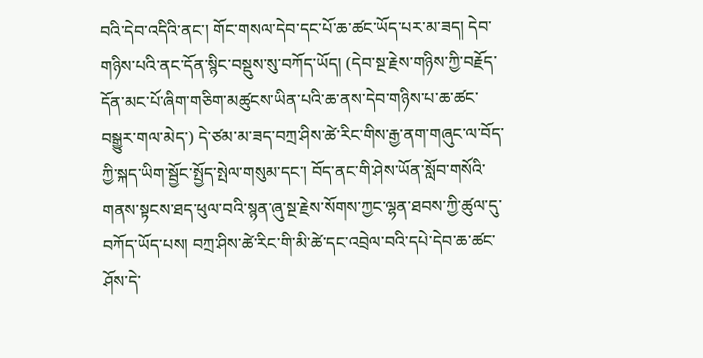བའི་དེབ་འདིའི་ནང་། གོང་གསལ་དེབ་དང་པོ་ཆ་ཚང་ཡོད་པར་མ་ཟད། དེབ་གཉིས་པའི་ནང་དོན་སྙིང་བསྡུས་སུ་བཀོད་ཡོད། (དེབ་སྔ་རྗེས་གཉིས་ཀྱི་བརྗོད་དོན་མང་པོ་ཞིག་གཅིག་མཚུངས་ཡིན་པའི་ཆ་ནས་དེབ་གཉིས་པ་ཆ་ཚང་བསྒྱུར་གལ་མེད་) དེ་ཙམ་མ་ཟད་བཀྲ་ཤིས་ཚེ་རིང་གིས་རྒྱ་ནག་གཞུང་ལ་བོད་ཀྱི་སྐད་ཡིག་སྦྱོང་སྤྱོད་སྤེལ་གསུམ་དང་། བོད་ནང་གི་ཤེས་ཡོན་སློབ་གསོའི་གནས་སྟངས་ཐད་ཕུལ་བའི་སྙན་ཞུ་སྔ་རྗེས་སོགས་ཀྱང་ལྷན་ཐབས་ཀྱི་ཚུལ་དུ་བཀོད་ཡོད་པས། བཀྲ་ཤིས་ཚེ་རིང་གི་མི་ཚེ་དང་འབྲེལ་བའི་དཔེ་དེབ་ཆ་ཚང་ཤོས་དེ་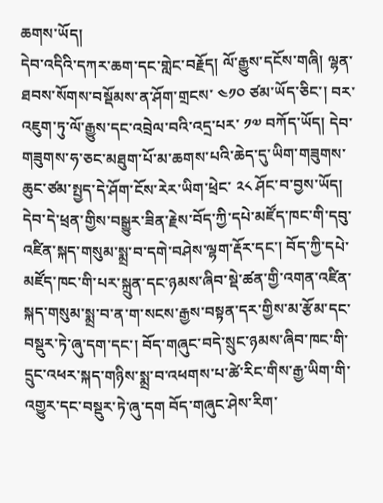ཆགས་ཡོད།
དེབ་འདིའི་དཀར་ཆག་དང་གླེང་བརྗོད། ལོ་རྒྱུས་དངོས་གཞི། ལྷན་ཐབས་སོགས་བསྡོམས་ན་ཤོག་གྲངས་ ༤༡༠ ཙམ་ཡོད་ཅིང་། བར་འཇུག་ཏུ་ལོ་རྒྱུས་དང་འབྲེལ་བའི་འདྲ་པར་ ༡༧ བཀོད་ཡོད། དེབ་གཟུགས་ཧ་ཅང་མཐུག་པོ་མ་ཆགས་པའི་ཆེད་དུ་ཡིག་གཟུགས་ཆུང་ཙམ་སྤྱད་དེ་ཤོག་ངོས་རེར་ཡིག་ཕྲེང་ ༢༨ ཤོང་བ་བྱས་ཡོད།
དེབ་དེ་ཕྲན་གྱིས་བསྒྱུར་ཟིན་རྗེས་བོད་ཀྱི་དཔེ་མཛོད་ཁང་གི་དབུ་འཛིན་སྐད་གསུམ་སྨྲ་བ་དགེ་བཤེས་ལྷག་རྡོར་དང་། བོད་ཀྱི་དཔེ་མཛོད་ཁང་གི་པར་སྐྲུན་དང་ཉམས་ཞིབ་སྡེ་ཚན་གྱི་འགན་འཛིན་སྐད་གསུམ་སྨྲ་བ་ན་ག་སངས་རྒྱས་བསྟན་དར་གྱིས་མ་རྩོམ་དང་བསྡུར་ཏེ་ཞུ་དག་དང་། བོད་གཞུང་བདེ་སྲུང་ཉམས་ཞིབ་ཁང་གི་དྲུང་འཕར་སྐད་གཉིས་སྨྲ་བ་འཕགས་པ་ཚེ་རིང་གིས་རྒྱ་ཡིག་གི་འགྱུར་དང་བསྡུར་ཏེ་ཞུ་དག བོད་གཞུང་ཤེས་རིག་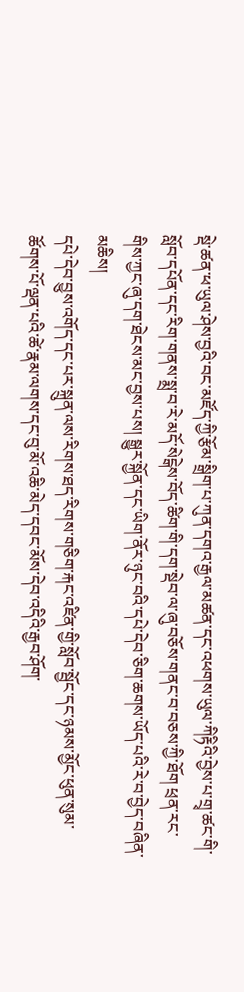སྡེ་ཚན་ཕ་ཡུལ་ཤེས་བྱའི་བང་མཛོད་ཀྱི་རྩོམ་སྒྲིག་པ་ཀུན་དགའ་རྒྱལ་མཚན་དང་འཕགས་ཡུལ་ཀིརྟིའི་བྱེས་པ་གྲྭ་ཚང་གི་སློབ་དཔོན་དང་རིག་གནས་སྨྲ་བ་རེ་མདོ་སེངྒེས་བོད་ཚིག་གི་དག་སྡེབ་ལ་ཞུ་བཅོས་གནང་བ་བཅས་ཀྱི་ཐོག ཕྲན་རང་གིས་ཀྱང་ཞུ་དག་ཐེངས་མང་བྱས་པས། སྒྱུར་སྐྱོན་དང་ཡིག་ནོར་ཉུང་བའི་དཔེ་དེབ་ཅིག་ཆགས་ཡོད་པའི་རེ་བ་བྱེད་བཞིན་མཆིས།
དཔེ་དེབ་བྱུས་འགོད་དང་པར་སྐྲུན་ལས་རིགས་ཐད་རིགས་གཅིག་རྐང་འཛིན་གྱི་སློབ་སྦྱོང་དང་ཉམས་མྱོང་ཕུན་སུམ་ཚོགས་པོ་ལྡན་པའི་ཚེ་རྣམ་ལགས་དང་བུ་མོ་འཆི་མེད་དབང་མོས་དེབ་འདིའི་རྒྱབ་ཤོག་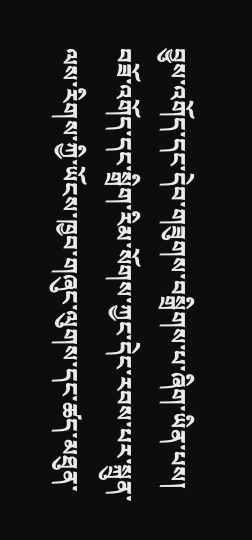བྱུས་འགོད་དང་དེབ་གཟུགས་བསྒྲིགས་པ་ཞིག་ཡིན་པས། བཟོ་འགོད་དང་སྒྲིག་རིམ་སོགས་ཀྱང་དེང་རབས་པར་སྐྲུན་ལས་རིགས་ཀྱི་ཡོངས་ཁྱབ་གཞུང་ལུགས་དང་ཚད་མཐུན་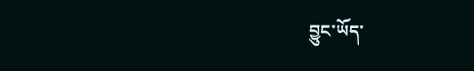བྱུང་ཡོད་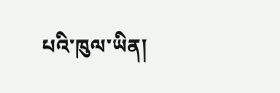པའི་ཁུལ་ཡིན།